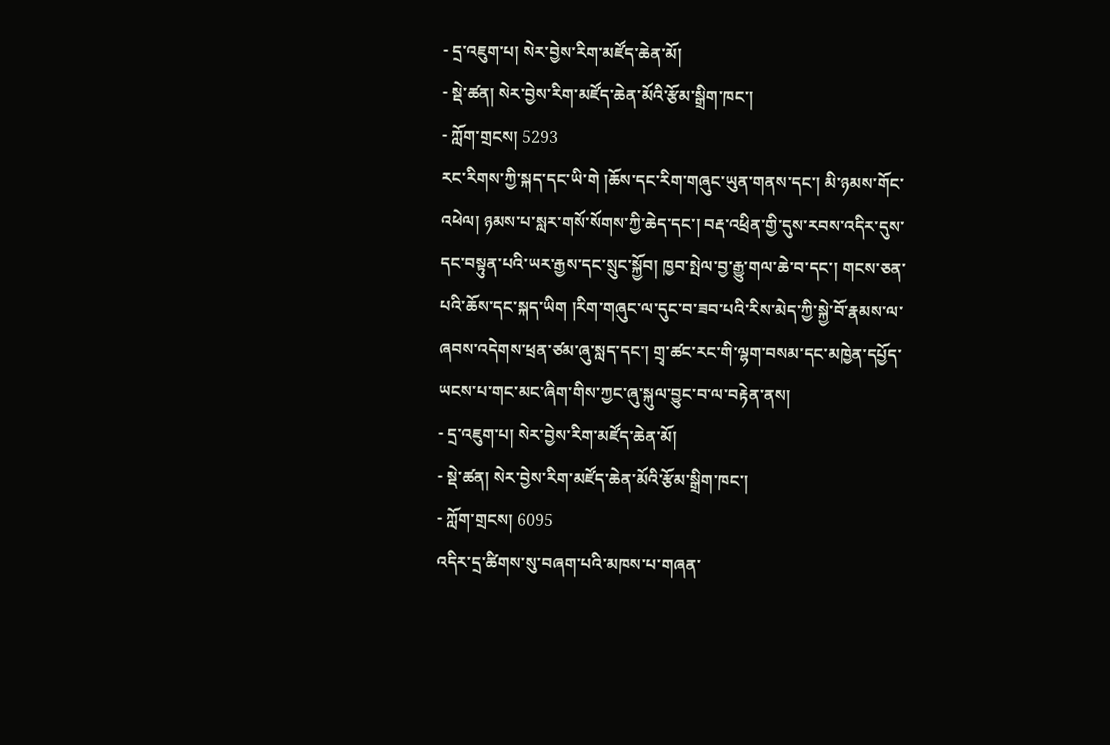- དྲ་འཇུག་པ། སེར་བྱེས་རིག་མཛོད་ཆེན་མོ།
- སྡེ་ཚན། སེར་བྱེས་རིག་མཛོད་ཆེན་མོའི་རྩོམ་སྒྲིག་ཁང་།
- ཀློག་གྲངས། 5293
རང་རིགས་ཀྱི་སྐད་དང་ཡི་གེ །ཆོས་དང་རིག་གཞུང་ཡུན་གནས་དང་། མི་ཉམས་གོང་འཕེལ། ཉམས་པ་སླར་གསོ་སོགས་ཀྱི་ཆེད་དང་། བརྡ་འཕྲིན་གྱི་དུས་རབས་འདིར་དུས་དང་བསྟུན་པའི་ཡར་རྒྱས་དང་སྲུང་སྐྱོབ། ཁྱབ་སྤེལ་བྱ་རྒྱུ་གལ་ཆེ་བ་དང་། གངས་ཅན་པའི་ཆོས་དང་སྐད་ཡིག །རིག་གཞུང་ལ་དུང་བ་ཟབ་པའི་རིས་མེད་ཀྱི་སྐྱེ་བོ་རྣམས་ལ་ཞབས་འདེགས་ཕྲན་ཙམ་ཞུ་སླད་དང་། གྲྭ་ཚང་རང་གི་ལྷག་བསམ་དང་མཁྱེན་དཔྱོད་ཡངས་པ་གང་མང་ཞིག་གིས་ཀྱང་ཞུ་སྐུལ་བྱུང་བ་ལ་བརྟེན་ནས།
- དྲ་འཇུག་པ། སེར་བྱེས་རིག་མཛོད་ཆེན་མོ།
- སྡེ་ཚན། སེར་བྱེས་རིག་མཛོད་ཆེན་མོའི་རྩོམ་སྒྲིག་ཁང་།
- ཀློག་གྲངས། 6095
འདིར་དྲ་ཚིགས་སུ་བཞག་པའི་མཁས་པ་གཞན་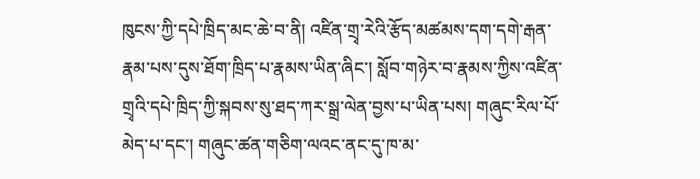ཁུངས་ཀྱི་དཔེ་ཁྲིད་མང་ཆེ་བ་ནི། འཛིན་གྲྭ་རེའི་རྩོད་མཚམས་དག་དགེ་རྒན་རྣམ་པས་དུས་ཐོག་ཁྲིད་པ་རྣམས་ཡིན་ཞིང་། སློབ་གཉེར་བ་རྣམས་ཀྱིས་འཛིན་གྲྭའི་དཔེ་ཁྲིད་ཀྱི་སྐབས་སུ་ཐད་ཀར་སྒྲ་ལེན་བྱས་པ་ཡིན་པས། གཞུང་རིལ་པོ་མེད་པ་དང་། གཞུང་ཚན་གཅིག་ལའང་ནང་དུ་ཁ་མ་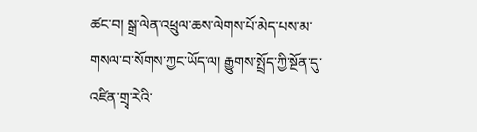ཚང་བ། སྒྲ་ལེན་འཕྲུལ་ཆས་ལེགས་པོ་མེད་པས་མ་གསལ་བ་སོགས་ཀྱང་ཡོད་ལ། རྒྱུགས་སྤྲོད་ཀྱི་སྔོན་དུ་འཛིན་གྲྭ་རེའི་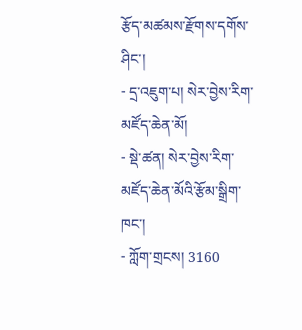རྩོད་མཚམས་རྫོགས་དགོས་ཤིང་།
- དྲ་འཇུག་པ། སེར་བྱེས་རིག་མཛོད་ཆེན་མོ།
- སྡེ་ཚན། སེར་བྱེས་རིག་མཛོད་ཆེན་མོའི་རྩོམ་སྒྲིག་ཁང་།
- ཀློག་གྲངས། 3160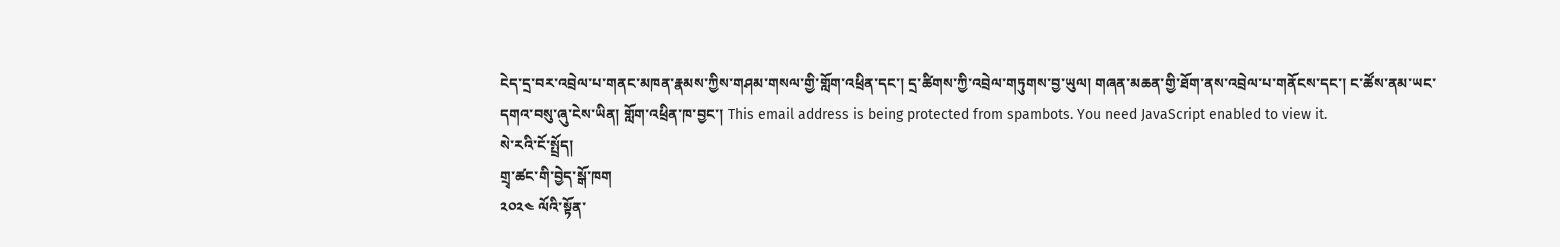ངེད་དྲ་བར་འབྲེལ་པ་གནང་མཁན་རྣམས་ཀྱིས་གཤམ་གསལ་གྱི་གློག་འཕྲིན་དང་། དྲ་ཚིགས་ཀྱི་འབྲེལ་གཏུགས་བྱ་ཡུལ། གཞན་མཆན་གྱི་ཐོག་ནས་འབྲེལ་པ་གནོངས་དང་། ང་ཚོས་ནམ་ཡང་དགའ་བསུ་ཞུ་ངེས་ཡིན། གློག་འཕྲིན་ཁ་བྱང་། This email address is being protected from spambots. You need JavaScript enabled to view it.
སེ་རའི་ངོ་སྤྲོད།
གྲྭ་ཚང་གི་བྱེད་སྒོ་ཁག
༢༠༢༤ ལོའི་སྟོན་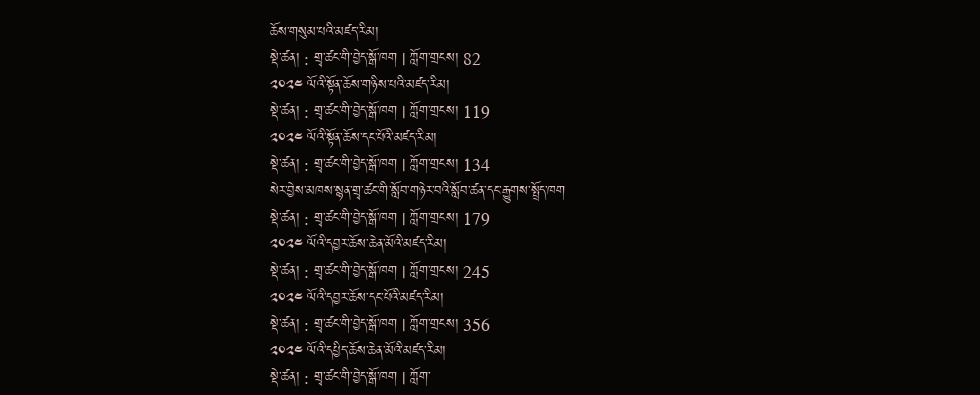ཆོས་གསུམ་པའི་མཛད་རིམ།
སྡེ་ཚན། : གྲྭ་ཚང་གི་བྱེད་སྒོ་ཁག | ཀློག་གྲངས། 82
༢༠༢༤ ལོའི་སྟོན་ཆོས་གཉིས་པའི་མཛད་རིམ།
སྡེ་ཚན། : གྲྭ་ཚང་གི་བྱེད་སྒོ་ཁག | ཀློག་གྲངས། 119
༢༠༢༤ ལོའི་སྟོན་ཆོས་དང་པོའི་མཛད་རིམ།
སྡེ་ཚན། : གྲྭ་ཚང་གི་བྱེད་སྒོ་ཁག | ཀློག་གྲངས། 134
སེར་བྱེས་མཁས་སྙན་གྲྭ་ཚང་གི་སློབ་གཉེར་བའི་སློབ་ཚན་དང་རྒྱུགས་སྤྲོད་ཁག
སྡེ་ཚན། : གྲྭ་ཚང་གི་བྱེད་སྒོ་ཁག | ཀློག་གྲངས། 179
༢༠༢༤ ལོའི་དབྱར་ཆོས་ཆེན་མོའི་མཛད་རིམ།
སྡེ་ཚན། : གྲྭ་ཚང་གི་བྱེད་སྒོ་ཁག | ཀློག་གྲངས། 245
༢༠༢༤ ལོའི་དབྱར་ཆོས་དང་པོའི་མཛད་རིམ།
སྡེ་ཚན། : གྲྭ་ཚང་གི་བྱེད་སྒོ་ཁག | ཀློག་གྲངས། 356
༢༠༢༤ ལོའི་དཔྱིད་ཆོས་ཆེན་མོའི་མཛད་རིམ།
སྡེ་ཚན། : གྲྭ་ཚང་གི་བྱེད་སྒོ་ཁག | ཀློག་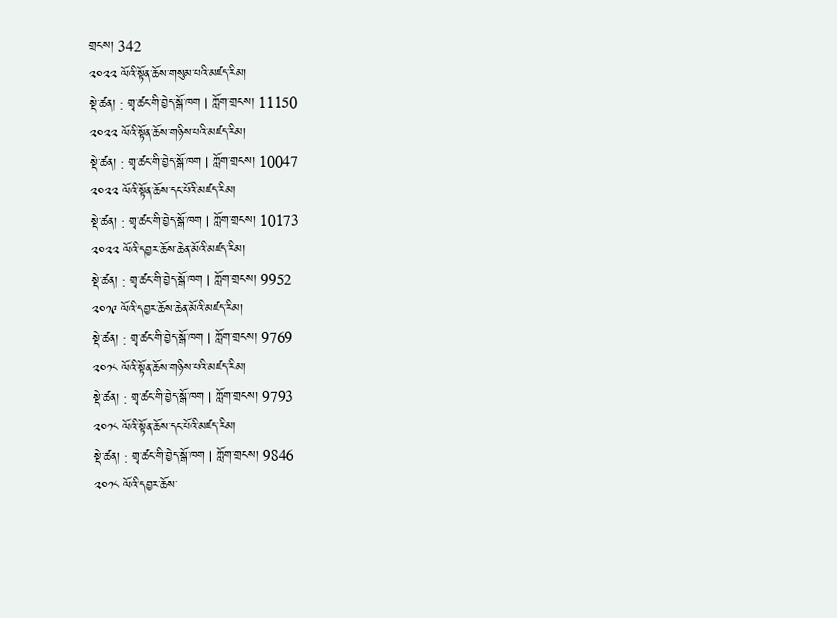གྲངས། 342
༢༠༢༢ ལོའི་སྟོན་ཆོས་གསུམ་པའི་མཛད་རིམ།
སྡེ་ཚན། : གྲྭ་ཚང་གི་བྱེད་སྒོ་ཁག | ཀློག་གྲངས། 11150
༢༠༢༢ ལོའི་སྟོན་ཆོས་གཉིས་པའི་མཛད་རིམ།
སྡེ་ཚན། : གྲྭ་ཚང་གི་བྱེད་སྒོ་ཁག | ཀློག་གྲངས། 10047
༢༠༢༢ ལོའི་སྟོན་ཆོས་དང་པོའི་མཛད་རིམ།
སྡེ་ཚན། : གྲྭ་ཚང་གི་བྱེད་སྒོ་ཁག | ཀློག་གྲངས། 10173
༢༠༢༢ ལོའི་དབྱར་ཆོས་ཆེན་མོའི་མཛད་རིམ།
སྡེ་ཚན། : གྲྭ་ཚང་གི་བྱེད་སྒོ་ཁག | ཀློག་གྲངས། 9952
༢༠༡༩ ལོའི་དབྱར་ཆོས་ཆེན་མོའི་མཛད་རིམ།
སྡེ་ཚན། : གྲྭ་ཚང་གི་བྱེད་སྒོ་ཁག | ཀློག་གྲངས། 9769
༢༠༡༨ ལོའི་སྟོན་ཆོས་གཉིས་པའི་མཛད་རིམ།
སྡེ་ཚན། : གྲྭ་ཚང་གི་བྱེད་སྒོ་ཁག | ཀློག་གྲངས། 9793
༢༠༡༨ ལོའི་སྟོན་ཆོས་དང་པོའི་མཛད་རིམ།
སྡེ་ཚན། : གྲྭ་ཚང་གི་བྱེད་སྒོ་ཁག | ཀློག་གྲངས། 9846
༢༠༡༨ ལོའི་དབྱར་ཆོས་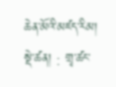ཆེན་མོའི་མཛད་རིམ།
སྡེ་ཚན། : གྲྭ་ཚང་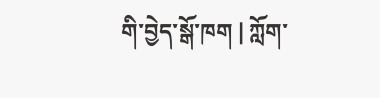གི་བྱེད་སྒོ་ཁག | ཀློག་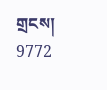གྲངས། 9772